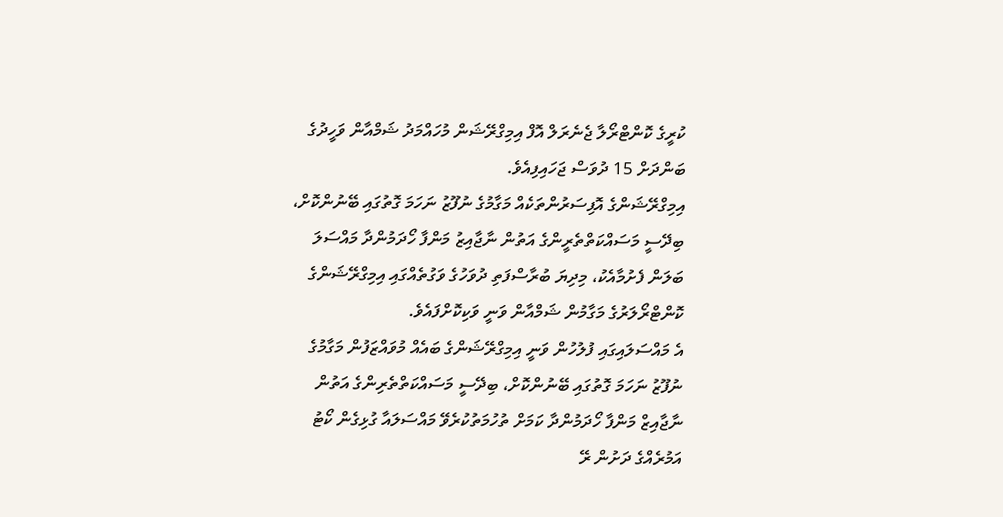ކުރީގެ ކޮންޓްރޯލާ ޖެނެރަލް އޮފް އިމިގްރޭޝަން މުހައްމަދު ޝަމްއާން ވަހީދުގެ ބަންދަށް 15 ދުވަސް ޖަހައިފިއެވެ.
އިމިގްރޭޝަންގެ އޮފިސަރުންތަކެއް މަގާމުގެ ނުފޫޒު ނަހަމަ ގޮތުގައި ބޭނުންކޮށް، ބިދޭސީ މަސައްކަތްތެރީންގެ އަތުން ނާޖާއިޒު މަންފާ ހޯދަމުންދާ މައްސަލަ ބަލަން ފެށުމާއެކު، މިދިޔަ ބުރާސްފަތި ދުވަހުގެ ވަގުތެއްގައި އިމިގްރޭޝަންގެ ކޮންޓްރޯލަރުގެ މަގާމުން ޝަމްއާން ވަނީ ވަކިކޮށްފައެވެ.
އެ މައްސަލައިގައި ފުލުހުން ވަނީ އިމިގްރޭޝަންގެ ބައެއް މުވައްޒަފުން މަގާމުގެ ނުފޫޒު ނަހަމަ ގޮތުގައި ބޭނުންކޮށް، ބިދޭސީ މަސައްކަތްތެރިންގެ އަތުން ނާޖާއިޒް މަންފާ ހޯދަމުންދާ ކަމަށް ތުހުމަތުކުރެވޭ މައްސަލައާ ގުޅިގެން ކޯޓު އަމުރެއްގެ ދަށުން ރޭ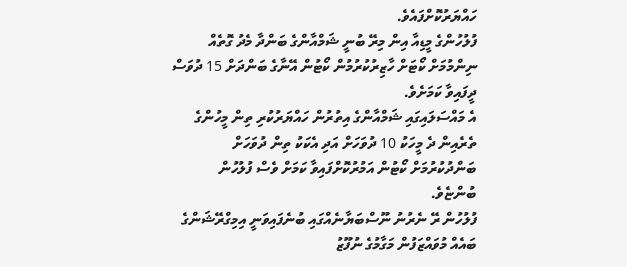ހައްޔަރުކޮށްފައެވެ.
ފުލުހުންގެ މީޑިއާ އިން މިރޭ ބުނީ ޝަމްއާންގެ ބަންދާ މެދު ގޮތެއް ނިންމުމަށް ކޯޓަށް ހާޒިރުކުރުމުން ކޯޓުން އޭނާގެ ބަންދަށް 15 ދުވަސް ދީފައިވާ ކަމަށެވެ.
އެ މައްސަލައިގައި ޝަމްއާންގެ އިތުރުން ހައްޔަރުކުރި ތިން މީހުންގެ ތެރެއިން ދެ މީހަކު 10 ދުވަހަށް އަދި އެކަކު ތިން ދުވަހަށް ބަންދުކުރުމަށް ކޯޓުން އަމުރުކޮށްފައިވާ ކަމަށް ވެސް ފުލުހުން ބުންޏެވެ.
ފުލުހުން ރޭ ނެރުނު ނޫސްބަޔާނެއްގައި ބުނެފައިވަނީ އިމިގްރޭޝަންގެ ބައެއް މުވައްޒަފުން މަގާމުގެ ނުފޫޒު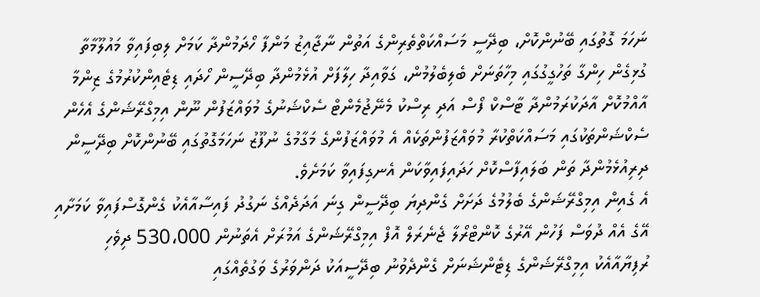ނަހަމަ ގޮތުގައި ބޭނުންކޮށް، ބިދޭސީ މަސައްކަތްތެރިންގެ އަތުން ނާޖާއިޒު މަންފާ ހޯދަމުންދާ ކަމަށް ލިބިފައިވާ މައުލޫމާތާ ގުޅިގެން ހިންގާ ތަހުގީގުގައި މިހާތަނަށް ބެލިބެލުމުން، ގަވާއިދާ ހިލާފަށް އުޅެމުންދާ ބިދޭސީން ހޯދައި ޑިޓެއިންކުރުމުގެ ޒިންމާ އާއްމުކޮށް އާދަކުރަމުންދާ ޓާސްކް ފޯސް އަދި ރިސްކު މެނޭޖުމެންޓް ސެކްޝަނުގެ މުވައްޒަފުން ނޫން އިމިގްރޭޝަންގެ އެހެން ސެކްޝަންތަކުގައި މަސައްކަތްކުރާ މުވައްޒަފުންތަކެއް އެ މުވައްޒަފުންގެ މަގާމުގެ ނުފޫޒު ނަހަމަގޮތުގައި ބޭނުންކޮށް ބިދޭސީން ދިރިއުޅެމުންދާ ތަން ބަލައިފާސްކޮށް ހަދައިފައިވާކަން އެނގިފައިވާ ކަމަށެވެ.
އެ ގެއިން އިމިގްރޭޝަންގެ ބެލުމުގެ ދަށަށް ގެންދިޔަ ބިދޭސީން ގިނަ އަދަދެއްގެ ނަގުދު ފައިސާއާއެކު ގެންގޮސްފައިވާ ކަމަށާއި އޭގެ އެއް ދުވަސް ފަހުން އޭރުގެ ކޮންޓްރޯލާ ޖެނެރަލް އޮފް އިމިގްރޭޝަންގެ އަމުރަށް އެތަނުން 530،000 ދިވެހި ރުފިޔާއާއެކު އިމިގްރޭޝަންގެ ޑިޓެންޝަނަށް ގެންދެވުނު ބިދޭސީއަކު ދަންވަރުގެ ވަގުތެއްގައި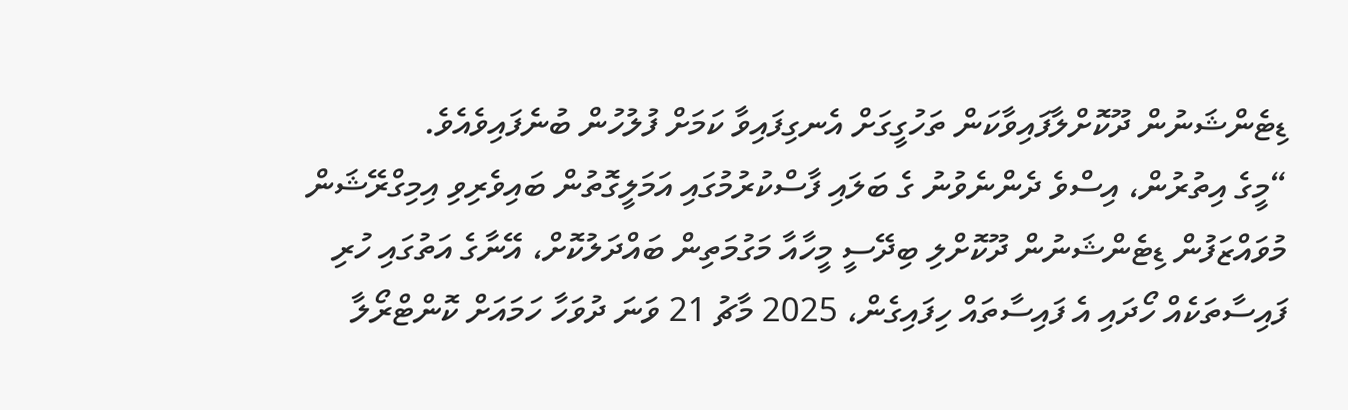ޑިޓެންޝަނުން ދޫކޮށްލާފައިވާކަން ތަހުގީގަށް އެނގިފައިވާ ކަމަށް ފުލުހުން ބުނެފައިވެއެވެ.
“މީގެ އިތުރުން، އިސްވެ ދެންނެވުނު ގެ ބަލައި ފާސްކުރުމުގައި އަމަލީގޮތުން ބައިވެރިވި އިމިގްރޭޝަން މުވައްޒަފުން ޑިޓެންޝަނުން ދޫކޮށްލި ބިދޭސީ މީހާއާ މަގުމަތިން ބައްދަލުކޮށް، އޭނާގެ އަތުގައި ހުރި ފައިސާތަކެއް ހޯދައި އެ ފައިސާތައް ހިފައިގެން، 2025 މާޗު 21 ވަނަ ދުވަހާ ހަމައަށް ކޮންޓްރޯލާ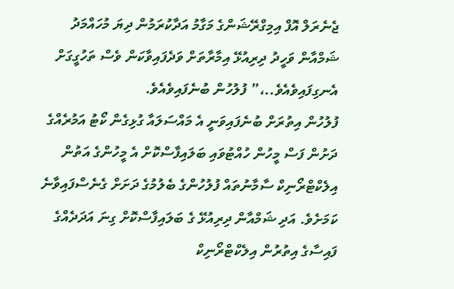ޖެނެރަލް އޮފް އިމިގްރޭޝަންގެ މަގާމު އަދާކުރަމުން ދިޔަ މުހައްމަދު ޝަމްއާން ވަހީދު ދިރިއުޅޭ އިމާރާތަށް ވަދެފައިވާކަން ވެސް ތަހުގީގަށް އެނގިފައިވެއެވެ..،” ފުލުހުން ބުނެފައިވެއެވެ.
ފުލުހުން އިތުރަށް ބުނެފައިވަނީ އެ މައްސަލައާ ގުޅިގެން ކޯޓު އަމުރެއްގެ ދަށުން ފަސް މީހުން ހުއްޓުވައި ބަލައިފާސްކޮށް އެ މީހުންގެ އަތުން އިލެކްޓްރޯނިކް ސާމާނުތައް ފުލުހުންގެ ބެލުމުގެ ދަށަށް ގެނެސްފައިވާނެ ކަމަށެވެ. އަދި ޝަމްއާން ދިރިއުޅޭ ގެ ބަލައިފާސްކޮށް ގިނަ އަދަދެއްގެ ފައިސާގެ އިތުރުން އިލެކްޓްރޯނިކް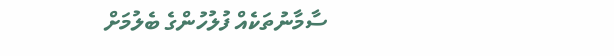ސާމާނުތަކެއް ފުލުހުންގެ ބެލުމަށް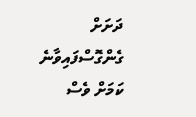ދަށަށް ގެންގޮސްފައިވާނެ ކަމަށް ވެސް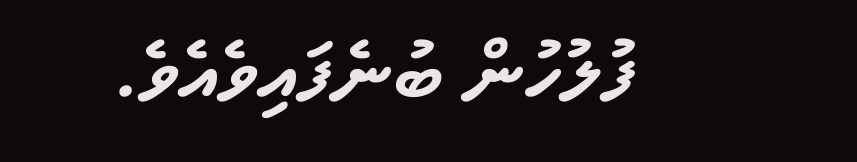ފުލުހުން ބުނެފައިވެއެވެ.